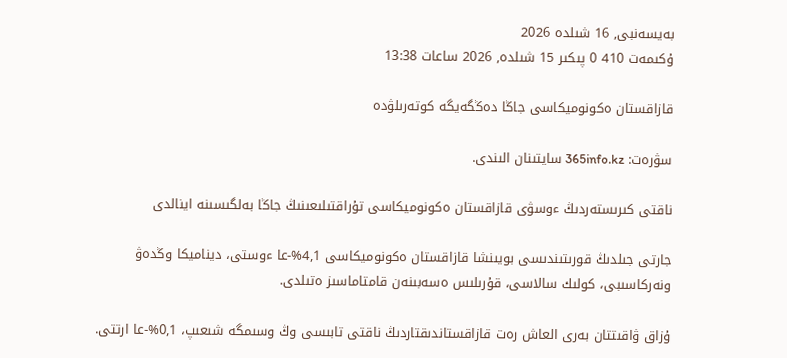بەيسەنبى, 16 شىلدە 2026
ۇكىمەت 410 0 پىكىر 15 شىلدە, 2026 ساعات 13:38

قازاقستان ەكونوميكاسى جاڭا دەڭگەيگە كوتەرىلۋدە

سۋرەت: 365info.kz سايتىنان الىندى.

ناقتى كىرىستەردىڭ ءوسۋى قازاقستان ەكونوميكاسى تۇراقتىلىعىنىڭ جاڭا بەلگىسىنە اينالدى

جارتى جىلدىڭ قورىتىندىسى بويىنشا قازاقستان ەكونوميكاسى 4,1%-عا ءوستى، ديناميكا وڭدەۋ ونەركاسىبى، كولىك سالاسى، قۇرىلىس ەسەبىنەن قامتاماسىز ەتىلدى.

ۇزاق ۋاقىتتان بەرى العاش رەت قازاقستاندىقتاردىڭ ناقتى تابىسى وڭ وسىمگە شىعىپ، 0,1%-عا ارتتى.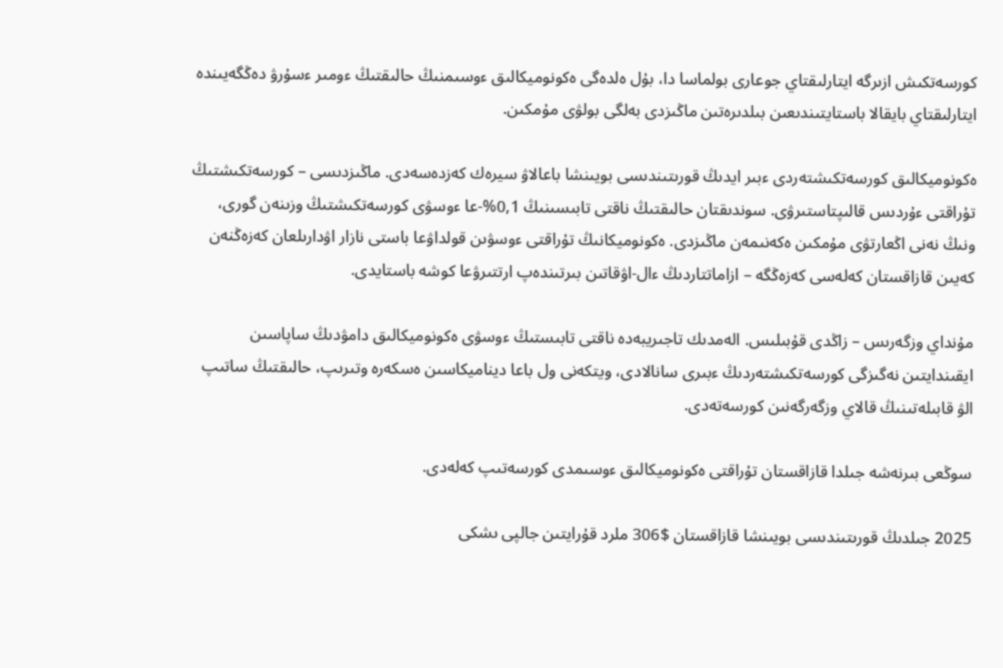كورسەتكىش ازىرگە ايتارلىقتاي جوعارى بولماسا دا، بۇل ەلدەگى ەكونوميكالىق ءوسىمنىڭ حالىقتىڭ ءومىر ءسۇرۋ دەڭگەيىندە ايتارلىقتاي بايقالا باستايتىندىعىن بىلدىرەتىن ماڭىزدى بەلگى بولۋى مۇمكىن.

ەكونوميكالىق كورسەتكىشتەردى ءبىر ايدىڭ قورىتىندىسى بويىنشا باعالاۋ سيرەك كەزدەسەدى. ماڭىزدىسى – كورسەتكىشتىڭ تۇراقتى ءۇردىس قالىپتاستىرۋى. سوندىقتان حالىقتىڭ ناقتى تابىسىنىڭ 0,1%-عا ءوسۋى كورسەتكىشتىڭ وزىنەن گورى، ونىڭ نەنى اڭعارتۋى مۇمكىن ەكەنىمەن ماڭىزدى. ەكونوميكانىڭ تۇراقتى ءوسۋىن قولداۋعا باستى نازار اۋدارىلعان كەزەڭنەن كەيىن قازاقستان كەلەسى كەزەڭگە – ازاماتتاردىڭ ءال-اۋقاتىن بىرتىندەپ ارتتىرۋعا كوشە باستايدى.

مۇنداي وزگەرىس – زاڭدى قۇبىلىس. الەمدىك تاجىريبەدە ناقتى تابىستىڭ ءوسۋى ەكونوميكالىق دامۋدىڭ ساپاسىن ايقىندايتىن نەگىزگى كورسەتكىشتەردىڭ ءبىرى سانالادى، ويتكەنى ول باعا ديناميكاسىن ەسكەرە وتىرىپ، حالىقتىڭ ساتىپ الۋ قابىلەتىنىڭ قالاي وزگەرگەنىن كورسەتەدى.

سوڭعى بىرنەشە جىلدا قازاقستان تۇراقتى ەكونوميكالىق ءوسىمدى كورسەتىپ كەلەدى.

2025 جىلدىڭ قورىتىندىسى بويىنشا قازاقستان $306 ملرد قۇرايتىن جالپى ىشكى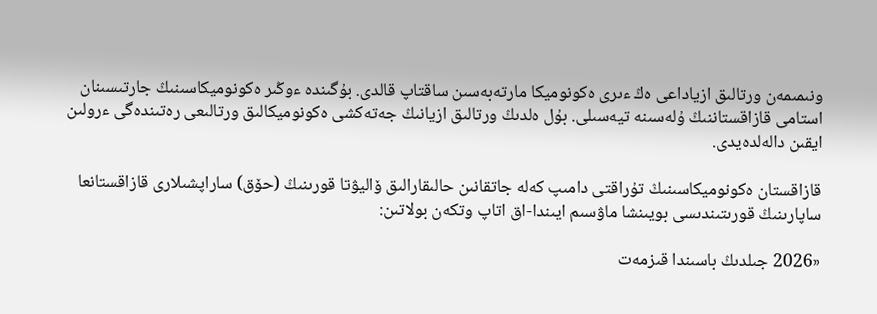ونىمىمەن ورتالىق ازياداعى ەڭ ءىرى ەكونوميكا مارتەبەسىن ساقتاپ قالدى. بۇگىندە ءوڭىر ەكونوميكاسىنىڭ جارتىسىنان استامى قازاقستاننىڭ ۇلەسىنە تيەسىلى. بۇل ەلدىڭ ورتالىق ازيانىڭ جەتەكشى ەكونوميكالىق ورتالىعى رەتىندەگى ءرولىن ايقىن دالەلدەيدى.

قازاقستان ەكونوميكاسىنىڭ تۇراقتى دامىپ كەلە جاتقانىن حالىقارالىق ۆاليۋتا قورىنىڭ (حۆق) ساراپشىلارى قازاقستانعا ساپارىنىڭ قورىتىندىسى بويىنشا ماۋسىم ايىندا-اق اتاپ وتكەن بولاتىن:

«2026 جىلدىڭ باسىندا قىزمەت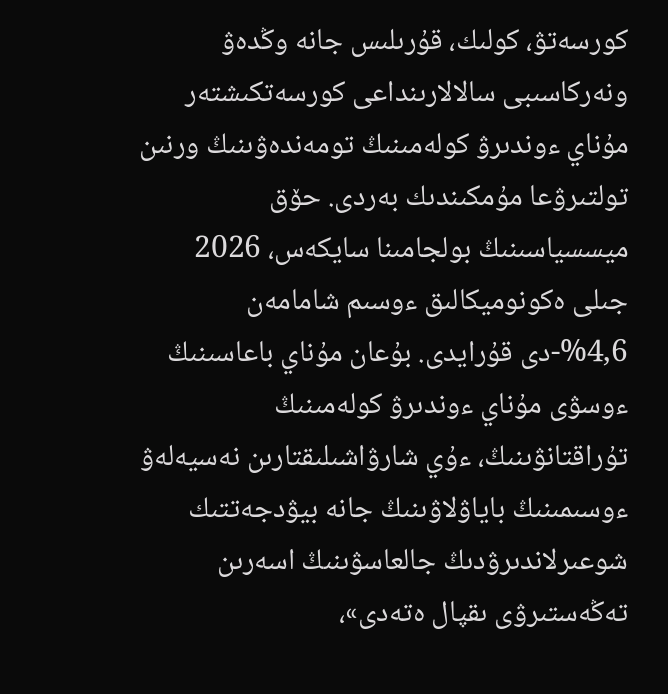كورسەتۋ، كولىك، قۇرىلىس جانە وڭدەۋ ونەركاسىبى سالالارىنداعى كورسەتكىشتەر مۇناي ءوندىرۋ كولەمىنىڭ تومەندەۋىنىڭ ورنىن تولتىرۋعا مۇمكىندىك بەردى. حۆق ميسسياسىنىڭ بولجامىنا سايكەس، 2026 جىلى ەكونوميكالىق ءوسىم شامامەن 4,6%-دى قۇرايدى. بۇعان مۇناي باعاسىنىڭ ءوسۋى مۇناي ءوندىرۋ كولەمىنىڭ تۇراقتانۋىنىڭ، ءۇي شارۋاشىلىقتارىن نەسيەلەۋ ءوسىمىنىڭ باياۋلاۋىنىڭ جانە بيۋدجەتتىك شوعىرلاندىرۋدىڭ جالعاسۋىنىڭ اسەرىن تەڭەستىرۋى ىقپال ەتەدى»،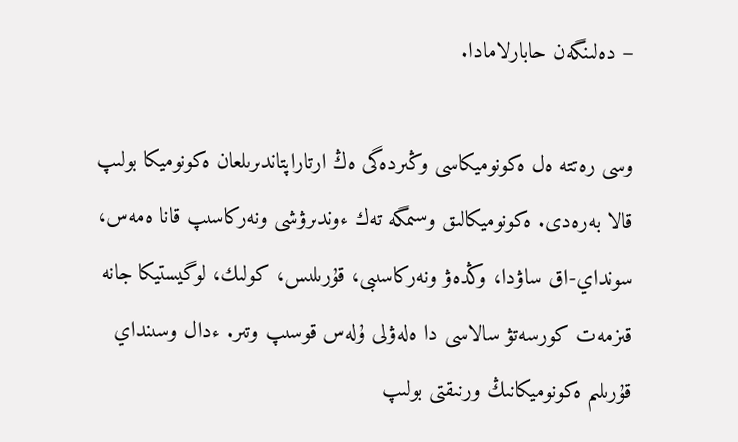– دەلىنگەن حابارلامادا.

وسى رەتتە ەل ەكونوميكاسى وڭىردەگى ەڭ ارتاراپتاندىرىلعان ەكونوميكا بولىپ قالا بەرەدى. ەكونوميكالىق وسىمگە تەك ءوندىرۋشى ونەركاسىپ قانا ەمەس، سونداي-اق ساۋدا، وڭدەۋ ونەركاسىبى، قۇرىلىس، كولىك، لوگيستيكا جانە قىزمەت كورسەتۋ سالاسى دا ەلەۋلى ۇلەس قوسىپ وتىر. ءدال وسىنداي قۇرىلىم ەكونوميكانىڭ ورنىقتى بولىپ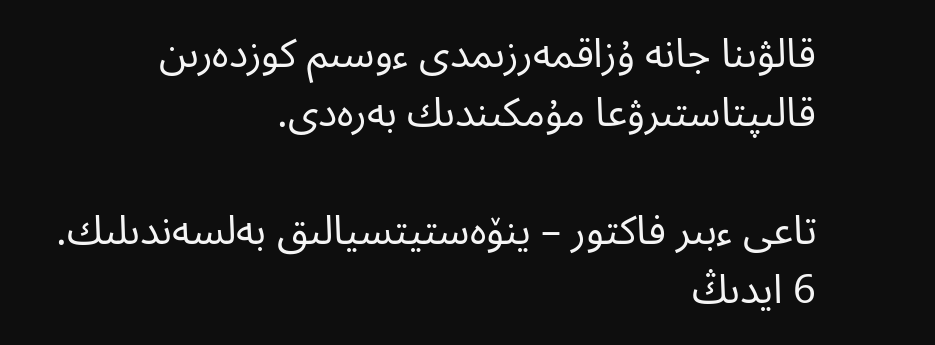قالۋىنا جانە ۇزاقمەرزىمدى ءوسىم كوزدەرىن قالىپتاستىرۋعا مۇمكىندىك بەرەدى.

تاعى ءبىر فاكتور – ينۆەستيتسيالىق بەلسەندىلىك. 6 ايدىڭ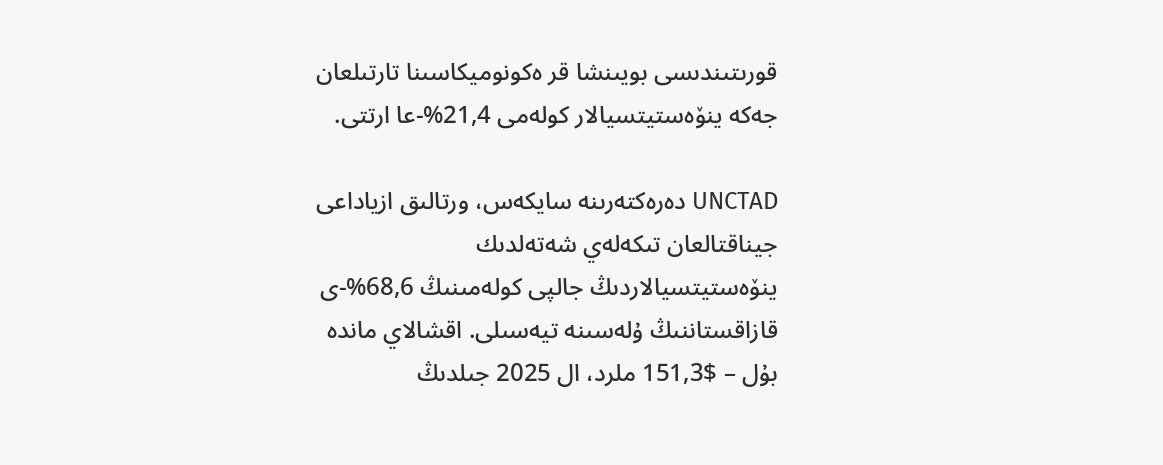قورىتىندىسى بويىنشا قر ەكونوميكاسىنا تارتىلعان جەكە ينۆەستيتسيالار كولەمى 21,4%-عا ارتتى.

UNCTAD دەرەكتەرىنە سايكەس، ورتالىق ازياداعى جيناقتالعان تىكەلەي شەتەلدىك ينۆەستيتسيالاردىڭ جالپى كولەمىنىڭ 68,6%-ى قازاقستاننىڭ ۇلەسىنە تيەسىلى. اقشالاي ماندە بۇل – $151,3 ملرد، ال 2025 جىلدىڭ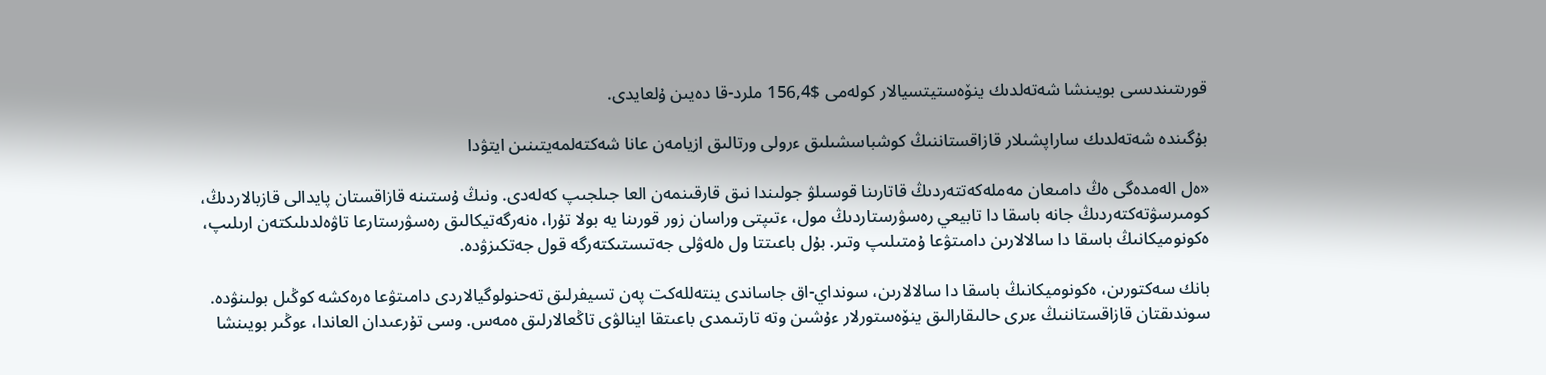قورىتىندىسى بويىنشا شەتەلدىك ينۆەستيتسيالار كولەمى $156,4 ملرد-قا دەيىن ۇلعايدى.

بۇگىندە شەتەلدىك ساراپشىلار قازاقستاننىڭ كوشباسشىلىق ءرولى ورتالىق ازيامەن عانا شەكتەلمەيتىنىن ايتۋدا

«ەل الەمدەگى ەڭ دامىعان مەملەكەتتەردىڭ قاتارىنا قوسىلۋ جولىندا نىق قارقىنمەن العا جىلجىپ كەلەدى. ونىڭ ۇستىنە قازاقستان پايدالى قازبالاردىڭ، كومىرسۋتەكتەردىڭ جانە باسقا دا تابيعي رەسۋرستاردىڭ مول، ءتىپتى وراسان زور قورىنا يە بولا تۇرا، ەنەرگەتيكالىق رەسۋرستارعا تاۋەلدىلىكتەن ارىلىپ، ەكونوميكانىڭ باسقا دا سالالارىن دامىتۋعا ۇمتىلىپ وتىر. بۇل باعىتتا ول ەلەۋلى جەتىستىكتەرگە قول جەتكىزۋدە.

بانك سەكتورىن، ەكونوميكانىڭ باسقا دا سالالارىن، سونداي-اق جاساندى ينتەللەكت پەن تسيفرلىق تەحنولوگيالاردى دامىتۋعا ەرەكشە كوڭىل بولىنۋدە. سوندىقتان قازاقستاننىڭ ءىرى حالىقارالىق ينۆەستورلار ءۇشىن وتە تارتىمدى باعىتقا اينالۋى تاڭعالارلىق ەمەس. وسى تۇرعىدان العاندا، ءوڭىر بويىنشا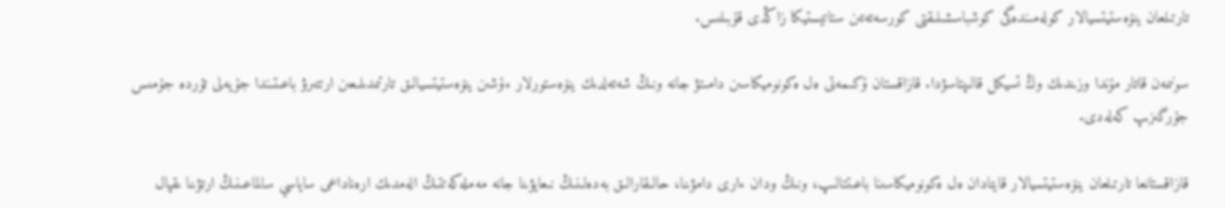تارتىلعان ينۆەستيتسيالار كولەمىندەگى كوشباسشىلىقتى كورسەتەتىن ستاتيستيكا زاڭدى قۇبىلىس.

سونىمەن قاتار مۇندا وزىندىك وڭ تسيكل قالىپتاسۋدا. قازاقستان ۇكىمەتى ەل ەكونوميكاسىن دامىتۋ جانە ونىڭ شەتەلدىك ينۆەستورلار ءۇشىن ينۆەستيتسيالىق تارتىمدىلىعىن ارتتىرۋ باعىتىندا جۇيەلى تۇردە جۇمىس جۇرگىزىپ كەلەدى.

قازاقستانعا تارتىلعان ينۆەستيتسيالار قايتادان ەل ەكونوميكاسىنا باعىتتالىپ، ونىڭ ودان ءارى دامۋىنا، حالىقارالىق بەدەلىنىڭ نىعايۋىنا جانە مەملەكەتتىڭ الەمدىك ارەناداعى ساياسي سالماعىنىڭ ارتۋىنا ىقپال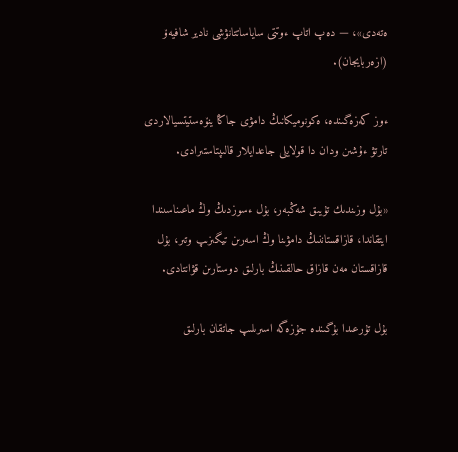ەتەدى»، — دەپ اتاپ ءوتتى ساياساتتانۋشى نادير شافيەۆ (ازەربايجان).

ءوز كەزەگىندە، ەكونوميكانىڭ دامۋى جاڭا ينۆەستيتسيالاردى تارتۋ ءۇشىن ودان دا قولايلى جاعدايلار قالىپتاستىرادى.

«بۇل وزىندىك تۇيىق شەڭبەر، بۇل ءسوزدىڭ وڭ ماعىناسىندا ايتقاندا، قازاقستاننىڭ دامۋىنا وڭ اسەرىن تيگىزىپ وتىر، بۇل قازاقستان مەن قازاق حالقىنىڭ بارلىق دوستارىن قۋانتادى.

بۇل تۇرعىدا بۇگىندە جۇزەگە اسىرىلىپ جاتقان بارلىق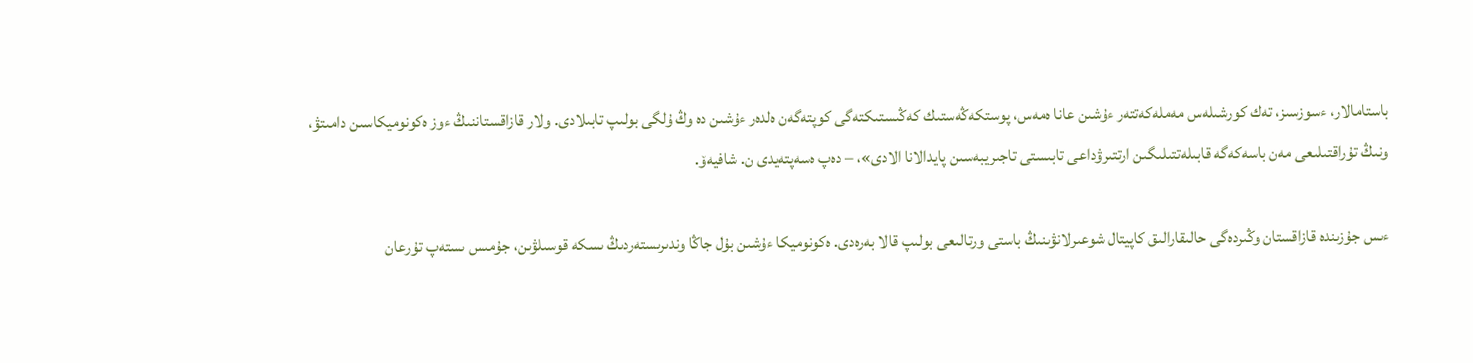باستامالار، ءسوزسىز، تەك كورشىلەس مەملەكەتتەر ءۇشىن عانا ەمەس، پوستكەڭەستىك كەڭىستىكتەگى كوپتەگەن ەلدەر ءۇشىن دە وڭ ۇلگى بولىپ تابىلادى. ولار قازاقستاننىڭ ءوز ەكونوميكاسىن دامىتۋ، ونىڭ تۇراقتىلىعى مەن باسەكەگە قابىلەتتىلىگىن ارتتىرۋداعى تابىستى تاجىريبەسىن پايدالانا الادى»، – دەپ ەسەپتەيدى ن. شافيەۆ.

ءىس جۇزىندە قازاقستان وڭىردەگى حالىقارالىق كاپيتال شوعىرلانۋىنىڭ باستى ورتالىعى بولىپ قالا بەرەدى. ەكونوميكا ءۇشىن بۇل جاڭا وندىرىستەردىڭ ىسكە قوسىلۋىن، جۇمىس ىستەپ تۇرعان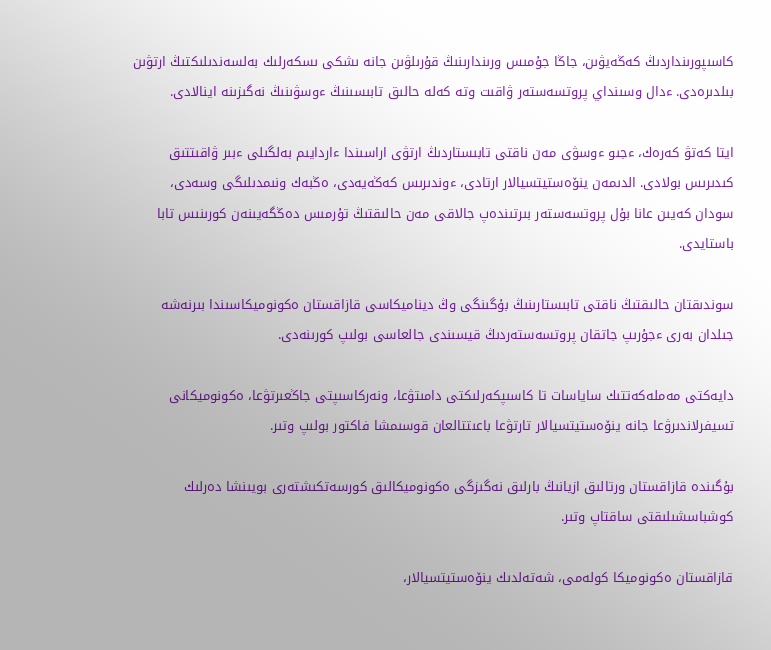كاسىپورىنداردىڭ كەڭەيۋىن، جاڭا جۇمىس ورىندارىنىڭ قۇرىلۋىن جانە ىشكى ىسكەرلىك بەلسەندىلىكتىڭ ارتۋىن بىلدىرەدى. ءدال وسىنداي پروتسەستەر ۋاقىت وتە كەلە حالىق تابىسىنىڭ ءوسۋىنىڭ نەگىزىنە اينالادى.

ايتا كەتۋ كەرەك، ءجىو ءوسۋى مەن ناقتى تابىستاردىڭ ارتۋى اراسىندا ءاردايىم بەلگىلى ءبىر ۋاقىتتىق كىدىرىس بولادى. الدىمەن ينۆەستيتسيالار ارتادى، ءوندىرىس كەڭەيەدى، ەڭبەك ونىمدىلىگى وسەدى، سودان كەيىن عانا بۇل پروتسەستەر بىرتىندەپ جالاقى مەن حالىقتىڭ تۇرمىس دەڭگەيىنەن كورىنىس تابا باستايدى.

سوندىقتان حالىقتىڭ ناقتى تابىستارىنىڭ بۇگىنگى وڭ ديناميكاسى قازاقستان ەكونوميكاسىندا بىرنەشە جىلدان بەرى ءجۇرىپ جاتقان پروتسەستەردىڭ قيسىندى جالعاسى بولىپ كورىنەدى.

دايەكتى مەملەكەتتىك ساياسات تا كاسىپكەرلىكتى دامىتۋعا، ونەركاسىپتى جاڭعىرتۋعا، ەكونوميكانى تسيفرلاندىرۋعا جانە ينۆەستيتسيالار تارتۋعا باعىتتالعان قوسىمشا فاكتور بولىپ وتىر.

بۇگىندە قازاقستان ورتالىق ازيانىڭ بارلىق نەگىزگى ەكونوميكالىق كورسەتكىشتەرى بويىنشا دەرلىك كوشباسشىلىقتى ساقتاپ وتىر.

قازاقستان ەكونوميكا كولەمى، شەتەلدىك ينۆەستيتسيالار،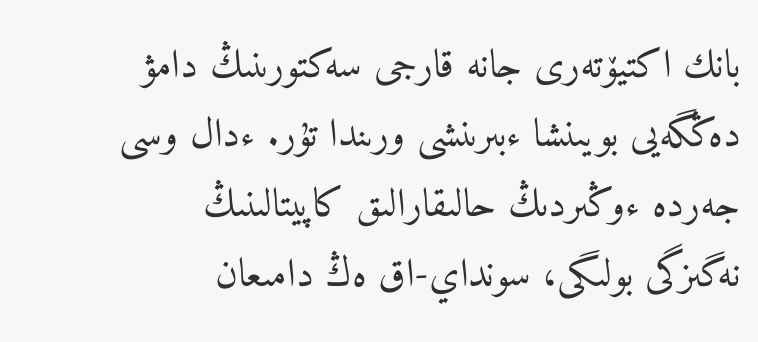بانك اكتيۆتەرى جانە قارجى سەكتورىنىڭ دامۋ دەڭگەيى بويىنشا ءبىرىنشى ورىندا تۇر. ءدال وسى جەردە ءوڭىردىڭ حالىقارالىق كاپيتالىنىڭ نەگىزگى بولىگى، سونداي-اق ەڭ دامىعان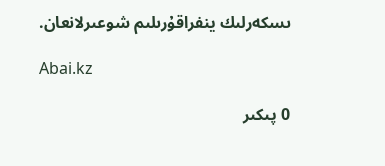ىسكەرلىك ينفراقۇرىلىم شوعىرلانعان.

Abai.kz

0 پىكىر